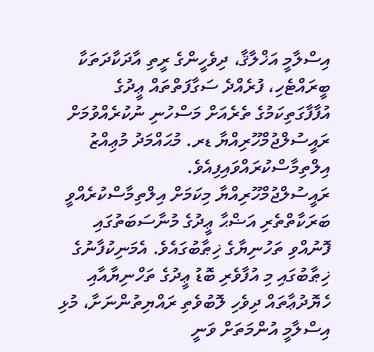އިސްލާމީ އަޚްލާޤާ، ދިވެހީންގެ ރީތި އާދަކާދަތަކާ ބީރައްޓެހި، ފުރެއްދެ ސަގާފަތްތައް ޢީދުގެ އުފާފާގަތިކަމުގެ ތެރެއަށް މަސްހުނި ނުކުރެއްވުމަށް ރައީސުލްޖުމްހޫރިއްޔާ ޑރ. މުޙައްމަދު މުޢިއްޒު އިލްތިމާސްކުރައްވައިފިއެވެ.
ރައީސުލްޖުމްހޫރިއްޔާ މިކަމަށް އިލްތިމާސްކުރެއްވީ ބަރަކާތްތެރި އަޟްޙާ ޢީދުގެ މުނާސަބަތުގައި ފޮނުއްވި ތަހުނިޔާގެ ޚިޠާބުގައެވެ. އެމަނިކުފާނުގެ ޚިޠާބުގައި މި އުފާވެރި ބޮޑު ޢީދުގެ ތަހްނިޔާއާއި ހެޔޮދުޢާތައް ދިވެހި ލޮބުވެތި ރައްޔިތުންނަށާ، މުޅި އިސްލާމީ އުންމަތަށް ވަނީ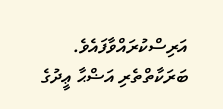އަރިސްކުރައްވާފައެވެ.
ބަރަކާތްތެރި އަޟްޙާ ޢީދުގެ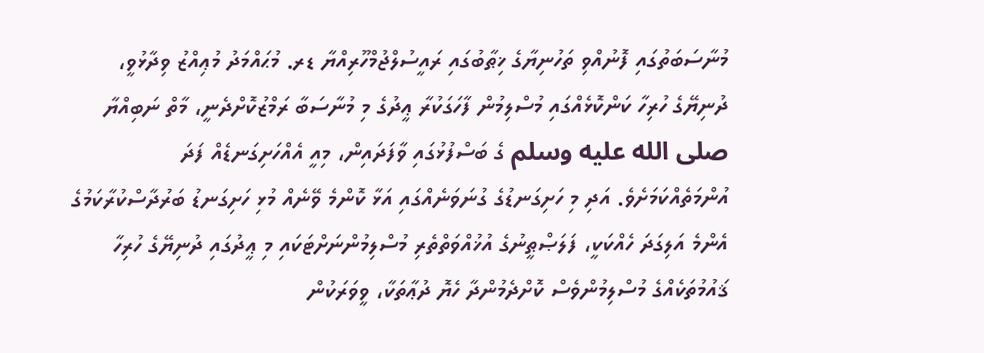މުނާސަބަތުގައި ފޮނުއްވި ތަހުނިޔާގެ ޚިޠާބުގައި ރައީސުލްޖުމްހޫރިއްޔާ ޑރ. މުޙައްމަދު މުޢިއްޒު ވިދާޅުވީ، ދުނިޔޭގެ ހުރިހާ ކަންކޮޅެއްގައި މުސްލިމުން ފާހަގަކުރާ ޢީދުގެ މި މުނާސަބާ ރަމްޒުކޮށްދެނީ، މާތް ނަބިއްޔާ صلى الله عليه وسلم ގެ ބަސްފުޅުގައި ވާފަދައިން، މިއީ އެއްހަށިގަނޑެއް ފަދަ އުންމަތެއްކަމަށެވެ. އަދި މި ހަށިގަނޑުގެ ގުނަވަނެއްގައި އަޅާ ކޮންމެ ވޭނެއް މުޅި ހަށިގަނޑު ބަރުދާސްކުރާކަމުގެ އެންމެ އަލިގަދަ ހެއްކަކީ، ފަލަޞްޠީނުގެ އުޚުއްވަތްތެރި މުސްލިމުންނަށްޓަކައި މި ޢީދުގައި ދުނިޔޭގެ ހުރިހާ ޤައުމުތަކެއްގެ މުސްލިމުންވެސް ކޮށްދެމުންދާ ހެޔޮ ދުޢާތަކާ، ވީވަރަކުން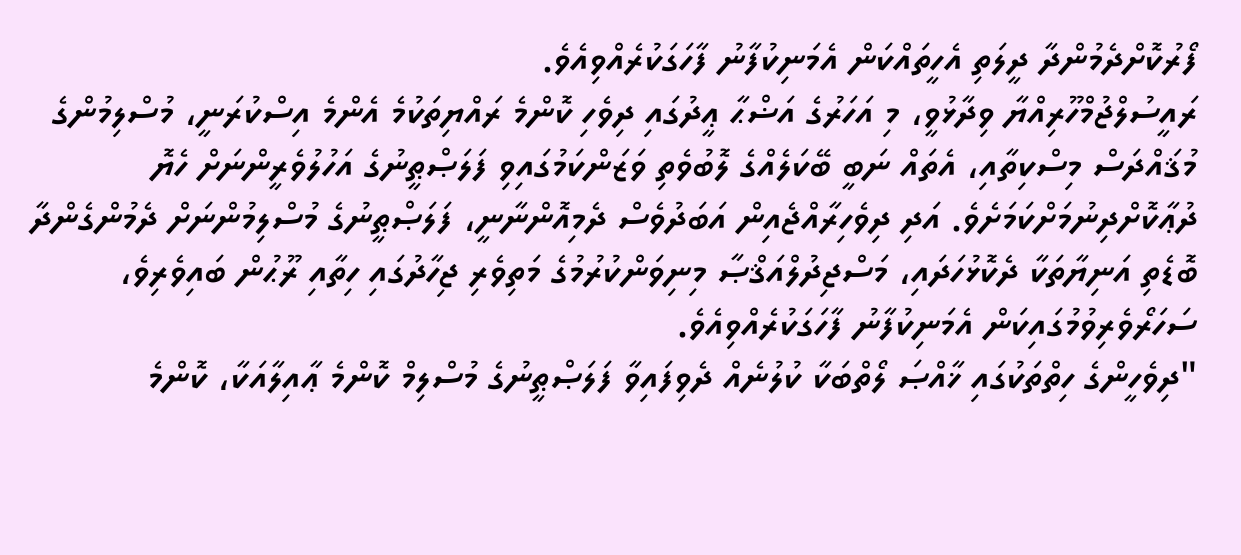ފޯރުކޮށްދެމުންދާ ދީލަތި އެހީތައްކަން އެމަނިކުފާނު ފާހަގަކުރެއްވިއެވެ.
ރައީސުލްޖުމްހޫރިއްޔާ ވިދާޅުވީ، މި އަހަރުގެ އަޟްޙާ ޢީދުގައި ދިވެހި ކޮންމެ ރައްޔިތަކުމެ އެންމެ އިސްކުރަނީ، މުސްލިމުންގެ މުޤައްދަސް މިސްކިތާއި، އެތައް ނަބީ ބޭކަލެއްގެ ލޮބުވެތި ވަޒަންކަމުގައިވި ފަލަޞްޠީނުގެ އަހުލުވެރީންނަށް ހެޔޮ ދުޢާކޮށްދިނުމަށްކަމަށެވެ. އަދި ދިވެހިރާއްޖެއިން އަބަދުވެސް ދެމިއޮންނާނީ، ފަލަޞްޠީނުގެ މުސްލިމުންނަށް ދެމުންގެންދާ ބޮޑެތި އަނިޔާތަކާ ދެކޮޅުހަދައި، މަސްޖިދުލްއަޤްޞާ މިނިވަންކުރުމުގެ މަތިވެރި ޖިހާދުގައި ހިތާއި ރޫޙުން ބައިވެރިވެ، ސަހަރޯވެރިވުމުގައިކަން އެމަނިކުފާނު ފާހަގަކުރެއްވިއެވެ.
"ދިވެހީންގެ ހިތްތަކުގައި ޚާއްޞަ ލޯތްބަކާ ކުލުނެއް ދެވިފައިވާ ފަލަޞްޠީނުގެ މުސްލިމް ކޮންމެ ޢާއިލާއަކާ، ކޮންމެ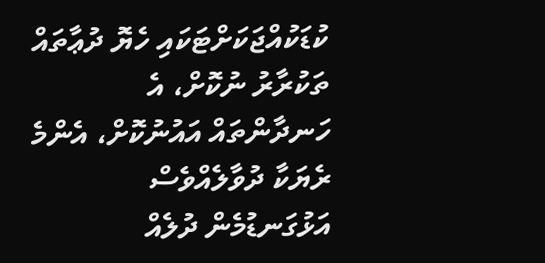ކުޑަކުއްޖަކަށްޓަކައި ހެޔޮ ދުޢާތައް ތަކުރާރު ނުކޮށް، އެ ހަނދާންތައް އައުނުކޮށް، އެންމެ ރެޔަކާ ދުވާލެއްވެސް އަޅުގަނޑުމެން ދުލެއް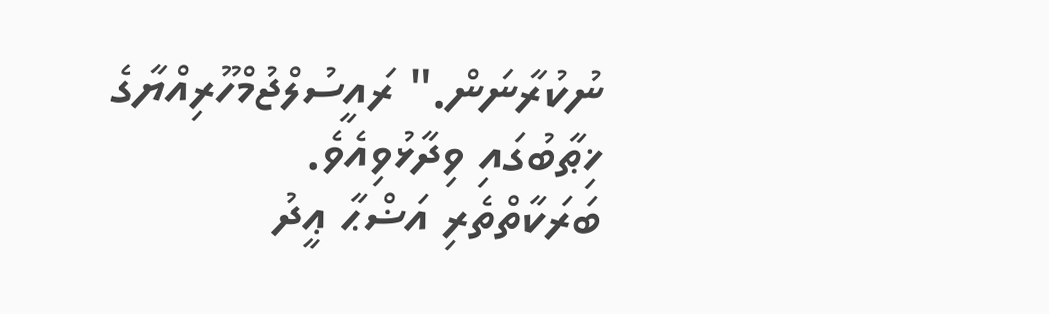ނުކުރާނަން." ރައީސުލްޖުމްހޫރިއްޔާގެ ޚިޠާބުގައި ވިދާޅުވިއެވެ.
ބަރަކާތްތެރި އަޟްޙާ ޢީދު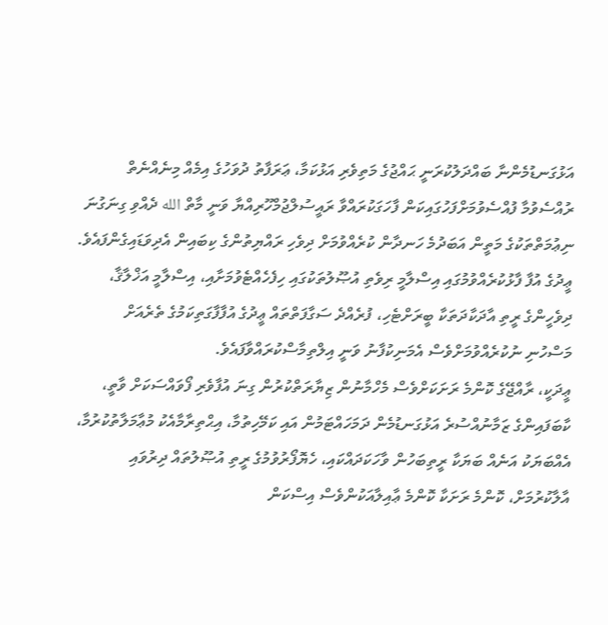އަޅުގަނޑުމެންނާ ބައްދަލުކުރަނީ ޙައްޖުގެ މަތިވެރި އަޅުކަމާ، ޢަރަފާތު ދުވަހުގެ އިމެއް މިނެއްނެތް ރުއްސެވުމާ ފުއްސެވުމަށްފަހުގައިކަން ފާހަގަކުރައްވާ ރައީސުލްޖުމްހޫރިއްޔާ ވަނީ މާތް الله ދެއްވި ގިނަގުނަ ނިޢުމަތްތަކުގެ މަތީން އަބަދުމެ ހަނދާން ކުރެއްވުމަށް ދިވެހި ރައްޔިތުންގެ ކިބައިން އެދިވަޑައިގެންފައެވެ.
ޢީދުގެ އުފާ ފާޅުކުރެއްވުމުގައި އިސްލާމީ ރިވެތި އުޞޫލުތަކުގައި ހިފެހެއްޓެވުމަށާއި، އިސްލާމީ އަޚްލާޤާ، ދިވެހީންގެ ރީތި އާދަކާދަތަކާ ބީރަށްޓެހި، ފުރެއްދެ ސަގާފަތްތައް ޢީދުގެ އުފާފާގަތިކަމުގެ ތެރެއަށް މަސްހުނި ނުކުރެއްވުމަށްވެސް އެމަނިކުފާނު ވަނީ އިލްތިމާސްކުރައްވާފައެވެ.
ޢީދަކީ، ރާއްޖޭގެ ކޮންމެ ރަށަކަށްވެސް މެހްމާނުން ޒިޔާރަތްކުރުން ގިނަ އުފާވެރި ފޯވައްސަކަށް ވާތީ، ކާބަފައިންގެ ޒަމާނުއްސުރެ އަޅުގަނޑުމެން ދަމަހައްޓަމުން އައި ކަމޭހިތުމާ، އިޙްތިރާމާއެކު މުޢާމަލާތުކުރުމާ، އެއްބަޔަކު އަނެއް ބަޔަކާ ރީތިބަހުން ވާހަކަދައްކައި، ހެޔޮފޯރުވުމުގެ ރީތި އުޞޫލުތައް ދިރުވައި އާލާކުރުމަށް، ކޮންމެ ރަށަކާ ކޮންމެ ޢާއިލާއަކުންވެސް އިސްކަން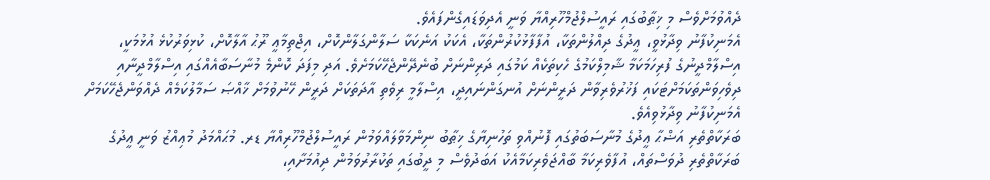ދެއްވުމަށްވެސް މި ޚިޠާބުގައި ރައީސުލްޖުމްހޫރިއްޔާ ވަނީ އެދިވަޑައިގެންފައެވެ.
އެމަނިކުފާނު ވިދާޅުވީ، ޢީދުގެ ދިއްލުންތަކާ، އުފާފާޅުކުރުންތަކާ، އެކަކު އަނެކަކާ ސަލާންގަލާންކޮށް، އިޖްތިމާޢީ ރޫޙު އާލާކޮށް، ކުޅިވަރުކުޅެ އުޅުމަކީ، އިސްލާމްދީނުގެ ފުރިހަމަކަމާ ޝާމިލްކަމުގެ ހެކިތަކެއް ކަމުގައި ދަރިންނަށް ބުނެދޭންޖެހޭކަމަށެވެ. އަދި މިފަދަ ކޮންމެ މުނާސަބާއެއްގައި އިސްލާމްދީނާއި ދިވެހިވަންތަކަމަށްޓަކައި ފަޚުރުވެރިވާން ދަރީންނަށް އުނގަންނައިދީ، އިސްލާމީ ރިވެތި އާދަތަކަށް ދަރީން ހޭނުވުމަށް ޚާއްޞަ ސަމާލުކަމެއް ދެއްވަންޖެހޭކަމަށް އެމަނިކުފާނު ވިދާޅުވިއެވެ.
ބަރަކާތްތެރި އަޟްޙާ ޢީދުގެ މުނާސަބަތުގައި ފޮނުއްވި ތަހުނިޔާގެ ޚިޠާބު ނިންމަވާލައްވަމުން ރައީސުލްޖުމްހޫރިއްޔާ ޑރ. މުޙައްމަދު މުޢިއްޒު ވަނީ ޢީދުގެ ބަރަކާތްތެރި ދުވަސްތައް، އުފާވެރިކަމާ ބާއްޖަވެރިކަމާއެކު އަބަދުވެސް މި ދީބުގައި ތަކުރާރުވަމުން ދިއުމަށާއި،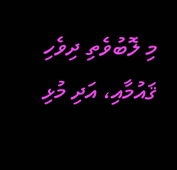މި ލޮބުވެތި ދިވެހި ޤައުމާއި، އަދި މުޅި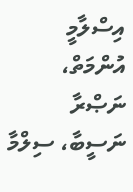އިސްލާމީ އުންމަތް، ނަޞްރާ ނަސީބާ، ސިލްމާ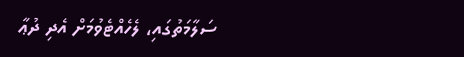ސަލާމަތުގައި، ލެހެއްޓެވުމަށް އެދި ދުޢާ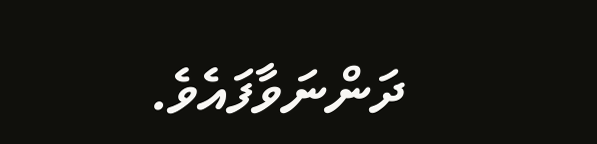ދަންނަވާފައެވެ.